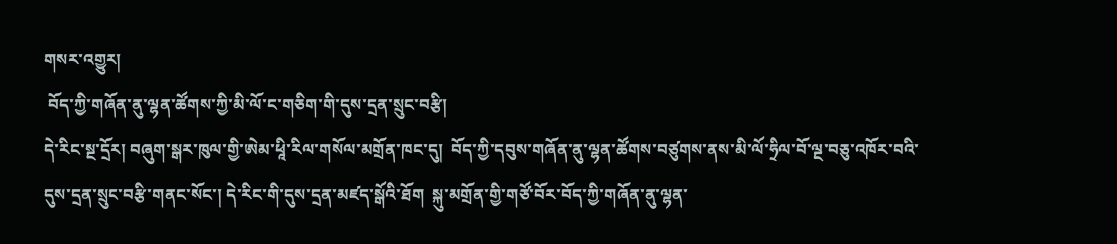གསར་འགྱུར།
 བོད་ཀྱི་གཞོན་ནུ་ལྷན་ཚོགས་ཀྱི་མི་ལོ་ང་གཅིག་གི་དུས་དྲན་སྲུང་བརྩི།
དེ་རིང་སྔ་དྲོར། བཞུག་སྒར་ཁུལ་གྱི་ཨེམ་ཕཱི་རིལ་གསོལ་མགྲོན་ཁང་དུ།  བོད་ཀྱི་དབུས་གཞོན་ནུ་ལྷན་ཚོགས་བཙུགས་ནས་མི་ལོ་ཧྲིལ་བོ་ལྔ་བཅུ་འཁོར་བའི་དུས་དྲན་སྲུང་བརྩི་གནང་སོང་། དེ་རིང་གི་དུས་དྲན་མཛད་སྒོའི་ཐོག  སྐུ་མགྲོན་གྱི་གཙོ་བོར་བོད་ཀྱི་གཞོན་ནུ་ལྷན་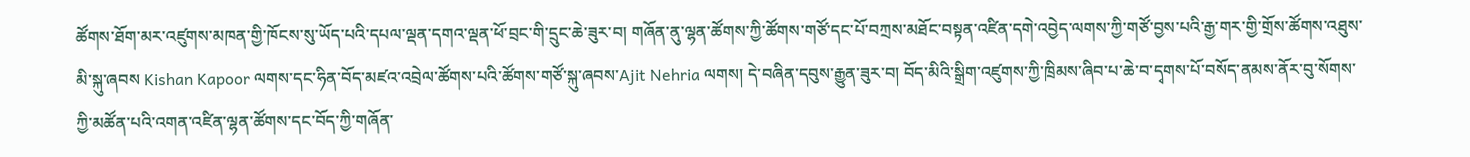ཚོགས་ཐོག་མར་འཛུགས་མཁན་གྱི་ཁོངས་སུ་ཡོད་པའི་དཔལ་ལྡན་དགའ་ལྡན་ཕོ་བྲང་གི་དྲུང་ཆེ་ཟུར་བ། གཞོན་ནུ་ལྷན་ཚོགས་ཀྱི་ཚོགས་གཙོ་དང་པོ་བཀྲས་མཐོང་བསྟན་འཛིན་དགེ་འབྱེད་ལགས་ཀྱི་གཙོ་བྱས་པའི་རྒྱ་གར་གྱི་གྲོས་ཚོགས་འཐུས་མི་སྐུ་ཞབས Kishan Kapoor ལགས་དང་ཧིན་བོད་མཛའ་འབྲེལ་ཚོགས་པའི་ཚོགས་གཙོ་སྐུ་ཞབས་Ajit Nehria ལགས། དེ་བཞིན་དབུས་རྒྱུན་ཟུར་བ། བོད་མིའི་སྒྲིག་འཛུགས་ཀྱི་ཁྲིམས་ཞིབ་པ་ཆེ་བ་དྭགས་པོ་བསོད་ནམས་ནོར་བུ་སོགས་ཀྱི་མཚོན་པའི་འགན་འཛིན་ལྷན་ཚོགས་དང་བོད་ཀྱི་གཞོན་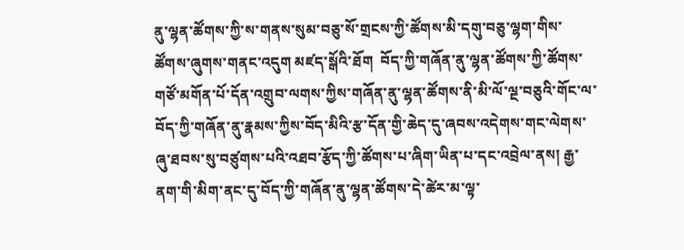ནུ་ལྷན་ཚོགས་ཀྱི་ས་གནས་སུམ་བཅུ་སོ་གྲངས་ཀྱི་ཚོགས་མི་དགུ་བཅུ་ལྷག་གིས་ཚོགས་ཞུགས་གནང་འདུག མཛད་སྒོའི་ཐོག  བོད་ཀྱི་གཞོན་ནུ་ལྷན་ཚོགས་ཀྱི་ཚོགས་གཙོ་མགོན་པོ་དོན་འགྲུབ་ལགས་ཀྱིས་གཞོན་ནུ་ལྷན་ཚོགས་ནི་མི་ལོ་ལྔ་བཅུའི་གོང་ལ་བོད་ཀྱི་གཞོན་ནུ་རྣམས་ཀྱིས་བོད་མིའི་རྩ་དོན་གྱི་ཆེད་དུ་ཞབས་འདེགས་གང་ལེགས་ཞུ་ཐབས་སུ་བཙུགས་པའི་འཐབ་རྩོད་ཀྱི་ཚོགས་པ་ཞིག་ཡིན་པ་དང་འབྲེལ་ནས། རྒྱ་ནག་གི་མིག་ནང་དུ་བོད་ཀྱི་གཞོན་ནུ་ལྷན་ཚོགས་དེ་ཚེར་མ་ལྟ་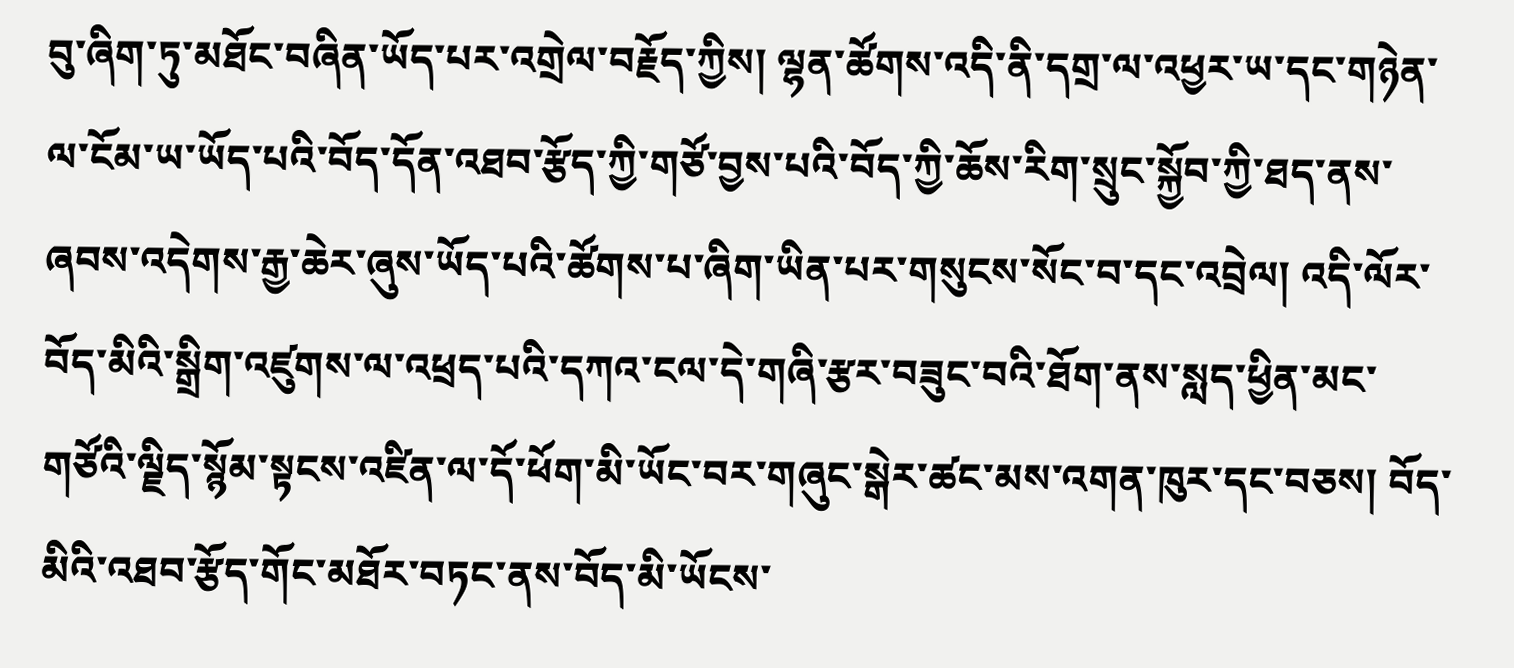བུ་ཞིག་ཏུ་མཐོང་བཞིན་ཡོད་པར་འགྲེལ་བརྗོད་ཀྱིས། ལྷན་ཚོགས་འདི་ནི་དགྲ་ལ་འཕྱར་ཡ་དང་གཉེན་ལ་ངོམ་ཡ་ཡོད་པའི་བོད་དོན་འཐབ་རྩོད་ཀྱི་གཙོ་བྱས་པའི་བོད་ཀྱི་ཆོས་རིག་སྲུང་སྐྱོབ་ཀྱི་ཐད་ནས་ཞབས་འདེགས་རྒྱ་ཆེར་ཞུས་ཡོད་པའི་ཚོགས་པ་ཞིག་ཡིན་པར་གསུངས་སོང་བ་དང་འབྲེལ། འདི་ལོར་བོད་མིའི་སྒྲིག་འཛུགས་ལ་འཕྲད་པའི་དཀའ་ངལ་དེ་གཞི་རྩར་བཟུང་བའི་ཐོག་ནས་སླད་ཕྱིན་མང་གཙོའི་ལྗིད་སྙོམ་སྟངས་འཛིན་ལ་དོ་ཕོག་མི་ཡོང་བར་གཞུང་སྒེར་ཚང་མས་འགན་ཁུར་དང་བཅས། བོད་མིའི་འཐབ་རྩོད་གོང་མཐོར་བཏང་ནས་བོད་མི་ཡོངས་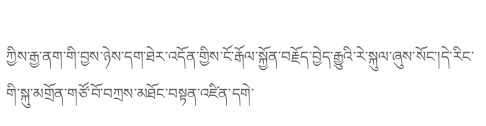ཀྱིས་རྒྱ་ནག་གི་བྱས་ཉེས་དག་ཐེར་འདོན་གྱིས་ངོ་རྒོལ་སྐྱོན་བརྗོད་བྱེད་རྒྱུའི་རེ་སྐུལ་ཞུས་སོང་།དེ་རིང་གི་སྐུ་མགྲོན་གཙོ་བོ་བཀྲས་མཐོང་བསྟན་འཛིན་དགེ་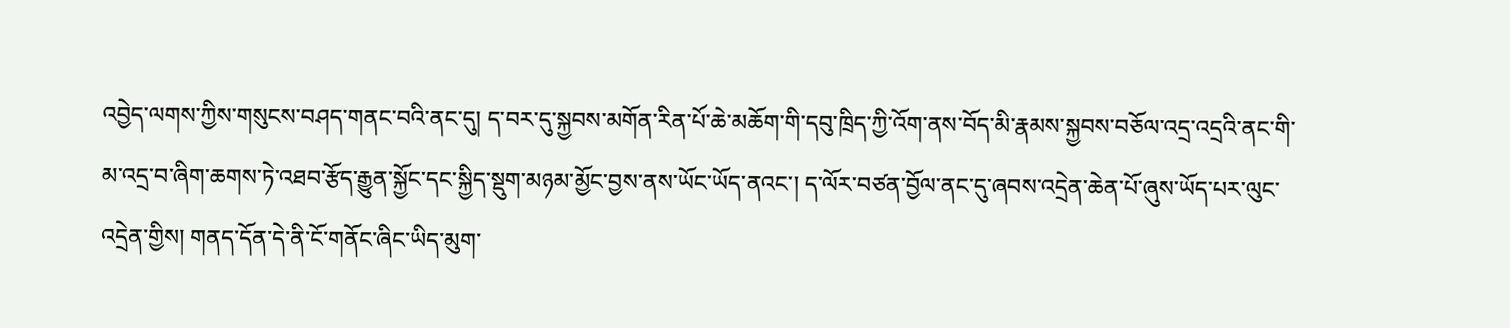འབྱེད་ལགས་ཀྱིས་གསུངས་བཤད་གནང་བའི་ནང་དུ། ད་བར་དུ་སྐྱབས་མགོན་རིན་པོ་ཆེ་མཆོག་གི་དབུ་ཁྲིད་ཀྱི་འོག་ནས་བོད་མི་རྣམས་སྐྱབས་བཅོལ་འདྲ་འདྲའི་ནང་གི་མ་འདྲ་བ་ཞིག་ཆགས་ཏེ་འཐབ་རྩོད་རྒྱུན་སྐྱོང་དང་སྐྱིད་སྡུག་མཉམ་མྱོང་བྱས་ནས་ཡོང་ཡོད་ནའང་། ད་ལོར་བཙན་བྱོལ་ནང་དུ་ཞབས་འདྲེན་ཆེན་པོ་ཞུས་ཡོད་པར་ལུང་འདྲེན་གྱིས། གནད་དོན་དེ་ནི་ངོ་གནོང་ཞིང་ཡིད་མུག་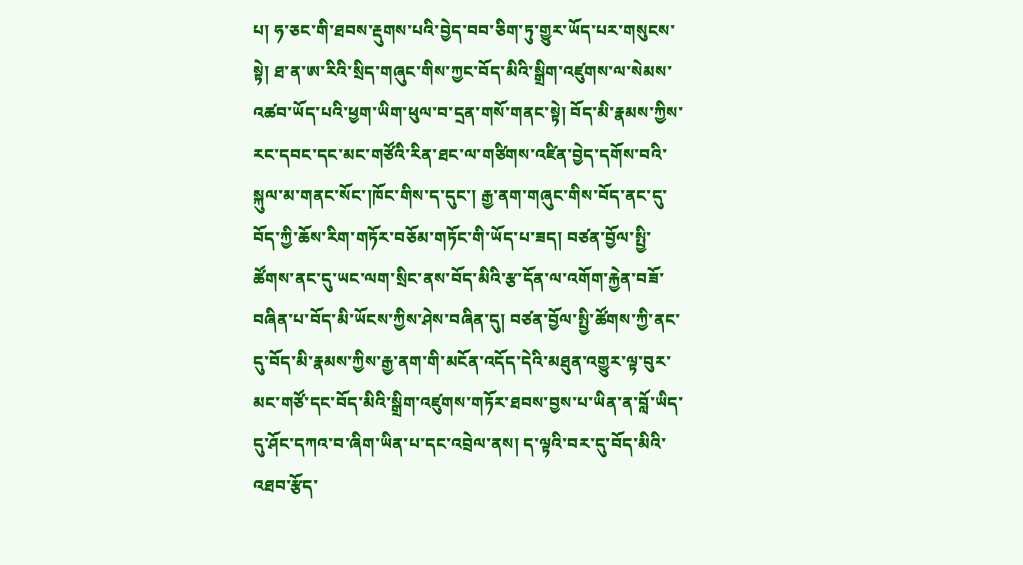པ། ཧ་ཅང་གི་ཐབས་རྡུགས་པའི་བྱེད་བབ་ཅིག་ཏུ་གྱུར་ཡོད་པར་གསུངས་སྟེ། ཐ་ན་ཨ་རིའི་སྲིད་གཞུང་གིས་ཀྱང་བོད་མིའི་སྒྲིག་འཛུགས་ལ་སེམས་འཚབ་ཡོད་པའི་ཕྱག་ཡིག་ཕུལ་བ་དྲན་གསོ་གནང་སྟེ། བོད་མི་རྣམས་ཀྱིས་རང་དབང་དང་མང་གཙོའི་རིན་ཐང་ལ་གཙིགས་འཛིན་བྱེད་དགོས་བའི་སྐུལ་མ་གནང་སོང་།ཁོང་གིས་ད་དུང་། རྒྱ་ནག་གཞུང་གིས་བོད་ནང་དུ་བོད་ཀྱི་ཆོས་རིག་གཏོར་བཅོམ་གཏོང་གི་ཡོད་པ་ཟད། བཙན་བྱོལ་སྤྱི་ཚོགས་ནང་དུ་ཡང་ལག་སྲིང་ནས་བོད་མིའི་རྩ་དོན་ལ་འགོག་རྐྱེན་བཟོ་བཞིན་པ་བོད་མི་ཡོངས་ཀྱིས་ཤེས་བཞིན་དུ། བཙན་བྱོལ་སྤྱི་ཚོགས་ཀྱི་ནང་དུ་བོད་མི་རྣམས་ཀྱིས་རྒྱ་ནག་གི་མངོན་འདོད་དེའི་མཐུན་འགྱུར་ལྟ་བུར་མང་གཙོ་དང་བོད་མིའི་སྒྲིག་འཛུགས་གཏོར་ཐབས་བྱས་པ་ཡིན་ན་བློ་ཡིད་དུ་ཤོང་དཀའ་བ་ཞིག་ཡིན་པ་དང་འབྲེལ་ནས། ད་ལྟའི་བར་དུ་བོད་མིའི་འཐབ་རྩོད་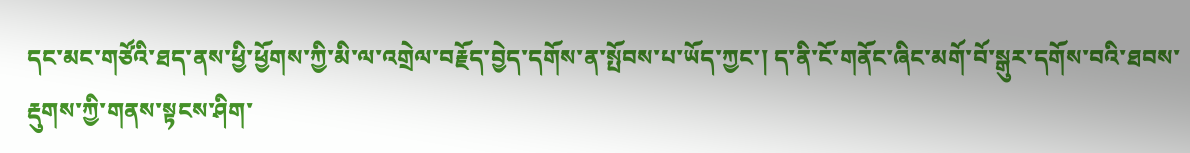དང་མང་གཙོའི་ཐད་ནས་ཕྱི་ཕྱོགས་ཀྱི་མི་ལ་འགྲེལ་བརྗོད་བྱེད་དགོས་ན་སྤོབས་པ་ཡོད་ཀྱང་། ད་ནི་ངོ་གནོང་ཞིང་མགོ་བོ་སྒུར་དགོས་བའི་ཐབས་རྡུགས་ཀྱི་གནས་སྟངས་ཤིག་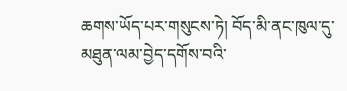ཆགས་ཡོད་པར་གསུངས་ཏེ། བོད་མི་ནང་ཁུལ་དུ་མཐུན་ལམ་བྱེད་དགོས་བའི་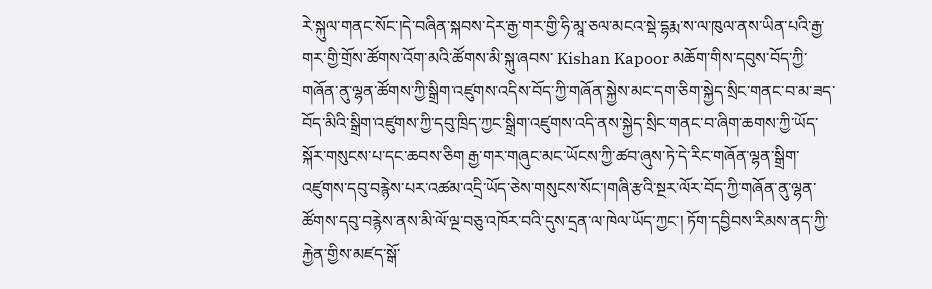རེ་སྐུལ་གནང་སོང་།དེ་བཞིན་སྐབས་དེར་རྒྱ་གར་གྱི་ཧི་མཱ་ཅལ་མངའ་སྡེ་དྷརྨ་ས་ལ་ཁུལ་ནས་ཡིན་པའི་རྒྱ་གར་གྱི་གྲོས་ཚོགས་འོག་མའི་ཚོགས་མི་སྐུ་ཞབས་ Kishan Kapoor མཆོག་གིས་དབུས་བོད་ཀྱི་གཞོན་ནུ་ལྷན་ཚོགས་ཀྱི་སྒྲིག་འཛུགས་འདིས་བོད་ཀྱི་གཞོན་སྐྱེས་མང་དག་ཅིག་སྐྱེད་སྲིང་གནང་བ་མ་ཟད་བོད་མིའི་སྒྲིག་འཛུགས་ཀྱི་དབུ་ཁྲིད་ཀྱང་སྒྲིག་འཛུགས་འདི་ནས་སྐྱེད་སྲིང་གནང་བ་ཞིག་ཆགས་ཀྱི་ཡོད་སྐོར་གསུངས་པ་དང་ཆབས་ཅིག རྒྱ་གར་གཞུང་མང་ཡོངས་ཀྱི་ཚབ་ཞུས་ཏེ་དེ་རིང་གཞོན་ལྷན་སྒྲིག་འཛུགས་དབུ་བརྙེས་པར་འཚམ་འདྲི་ཡོད་ཅེས་གསུངས་སོང་།གཞི་རྩའི་སྔར་ལོར་བོད་ཀྱི་གཞོན་ནུ་ལྷན་ཚོགས་དབུ་བརྙེས་ནས་མི་ལོ་ལྔ་བཅུ་འཁོར་བའི་དུས་དྲན་ལ་ཁེལ་ཡོད་ཀྱང་། ཏོག་དབྱིབས་རིམས་ནད་ཀྱི་རྐྱེན་གྱིས་མཛད་སྒོ་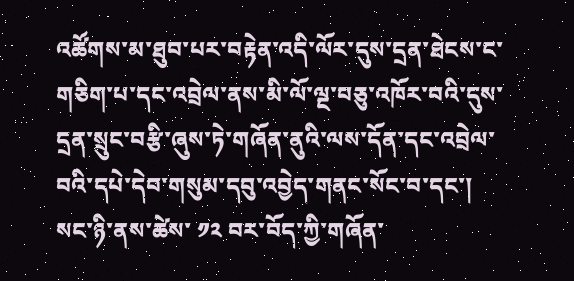འཚོགས་མ་ཐུབ་པར་བརྟེན་འདི་ལོར་དུས་དྲན་ཐེངས་ང་གཅིག་པ་དང་འབྲེལ་ནས་མི་ལོ་ལྔ་བཅུ་འཁོར་བའི་དུས་དྲན་སྲུང་བརྩི་ཞུས་ཏེ་གཞོན་ནུའི་ལས་དོན་དང་འབྲེལ་བའི་དཔེ་དེབ་གསུམ་དབུ་འབྱེད་གནང་སོང་བ་དང་། སང་ཉི་ནས་ཚེས་ ༡༢ བར་བོད་ཀྱི་གཞོན་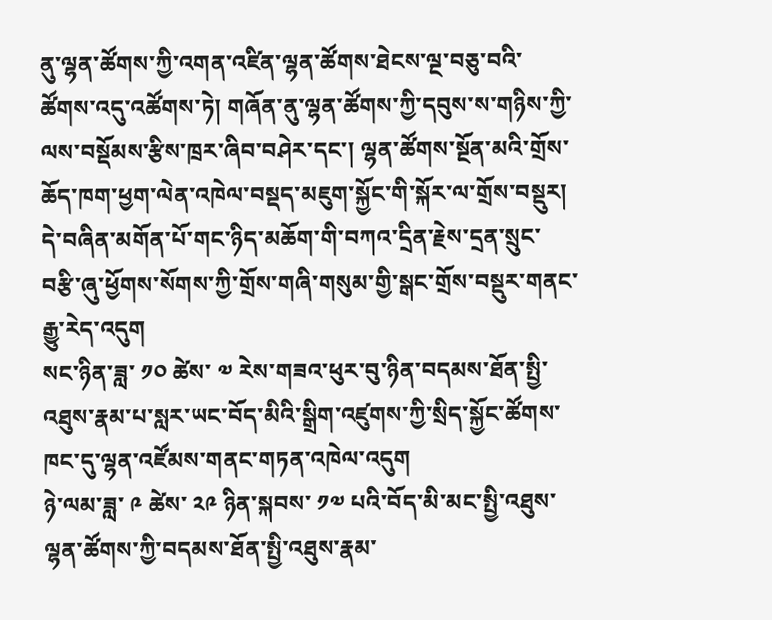ནུ་ལྷན་ཚོགས་ཀྱི་འགན་འཛིན་ལྷན་ཚོགས་ཐེངས་ལྔ་བཅུ་བའི་ཚོགས་འདུ་འཚོགས་ཏེ། གཞོན་ནུ་ལྷན་ཚོགས་ཀྱི་དབུས་ས་གཉིས་ཀྱི་ལས་བསྡོམས་རྩིས་ཁྲར་ཞིབ་བཤེར་དང་། ལྷན་ཚོགས་སྔོན་མའི་གྲོས་ཆོད་ཁག་ཕྱག་ལེན་འཁེལ་བསྡད་མཇུག་སྐྱོང་གི་སྐོར་ལ་གྲོས་བསྡུར། དེ་བཞིན་མགོན་པོ་གང་ཉིད་མཆོག་གི་བཀའ་དྲིན་རྗེས་དྲན་སྲུང་བརྩི་ཞུ་ཕྱོགས་སོགས་ཀྱི་གྲོས་གཞི་གསུམ་གྱི་སྒང་གྲོས་བསྡུར་གནང་རྒྱུ་རེད་འདུག
སང་ཉིན་ཟླ་ ༡༠ ཚེས་ ༧ རེས་གཟའ་ཕུར་བུ་ཉིན་བདམས་ཐོན་སྤྱི་འཐུས་རྣམ་པ་སླར་ཡང་བོད་མིའི་སྒྲིག་འཛུགས་ཀྱི་སྲིད་སྐྱོང་ཚོགས་ཁང་དུ་ལྷན་འཛོམས་གནང་གཏན་འཁེལ་འདུག
ཉེ་ལམ་ཟླ་ ༩ ཚེས་ ༢༩ ཉིན་སྐབས་ ༡༧ པའི་བོད་མི་མང་སྤྱི་འཐུས་ལྷན་ཚོགས་ཀྱི་བདམས་ཐོན་སྤྱི་འཐུས་རྣམ་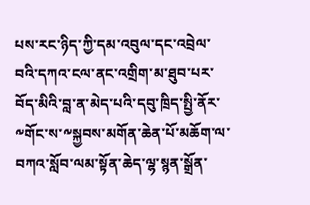པས་རང་ཉིད་ཀྱི་དམ་འབུལ་དང་འབྲེལ་བའི་དཀའ་ངལ་ནང་འགྲིག་མ་ཐུབ་པར་བོད་མིའི་བླ་ན་མེད་པའི་དབུ་ཁྲིད་སྤྱི་ནོར་༸གོང་ས་༸སྐྱབས་མགོན་ཆེན་པོ་མཆོག་ལ་བཀའ་སློབ་ལམ་སྟོན་ཆེད་ལྷ་སྙན་སྒྲོན་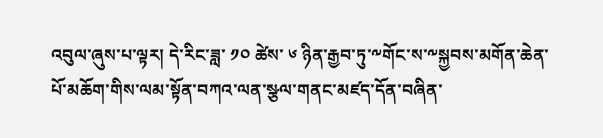འབུལ་ཞུས་པ་ལྟར། དེ་རིང་ཟླ་ ༡༠ ཚེས་ ༦ ཉིན་རྒྱབ་ཏུ་༸གོང་ས་༸སྐྱབས་མགོན་ཆེན་པོ་མཆོག་གིས་ལམ་སྟོན་བཀའ་ལན་སྩལ་གནང་མཛད་དོན་བཞིན་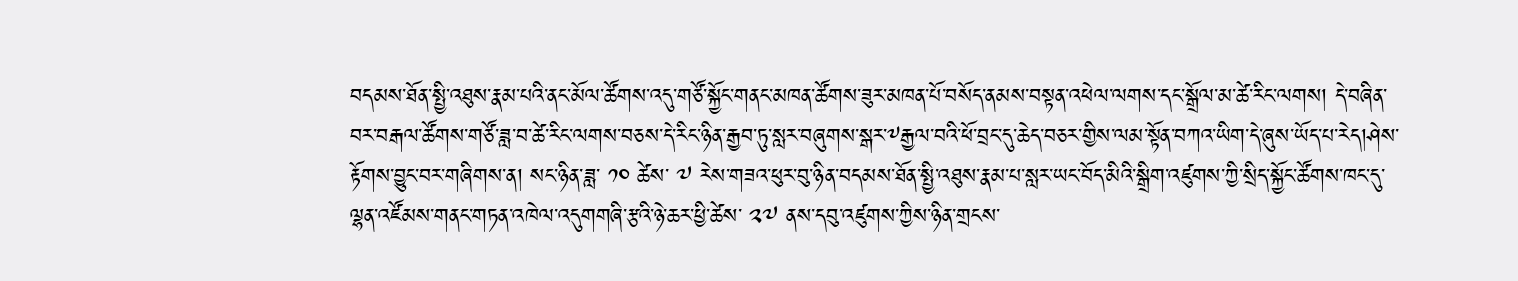བདམས་ཐོན་སྤྱི་འཐུས་རྣམ་པའི་ནང་མོལ་ཚོགས་འདུ་གཙོ་སྐྱོང་གནང་མཁན་ཚོགས་ཟུར་མཁན་པོ་བསོད་ནམས་བསྟན་འཕེལ་ལགས་དང་སྒྲོལ་མ་ཚེ་རིང་ལགས། དེ་བཞིན་བར་བརྒལ་ཚོགས་གཙོ་ཟླ་བ་ཚེ་རིང་ལགས་བཅས་དེ་རིང་ཉིན་རྒྱབ་ཏུ་སླར་བཞུགས་སྒར་༸རྒྱལ་བའི་ཕོ་བྲང་དུ་ཆེད་བཅར་གྱིས་ལམ་སྟོན་བཀའ་ཡིག་དེ་ཞུས་ཡོད་པ་རེད།ཤེས་རྟོགས་བྱུང་བར་གཞིགས་ན། སང་ཉིན་ཟླ་ ༡༠ ཚེས་ ༧ རེས་གཟའ་ཕུར་བུ་ཉིན་བདམས་ཐོན་སྤྱི་འཐུས་རྣམ་པ་སླར་ཡང་བོད་མིའི་སྒྲིག་འཛུགས་ཀྱི་སྲིད་སྐྱོང་ཚོགས་ཁང་དུ་ལྷན་འཛོམས་གནང་གཏན་འཁེལ་འདུགགཞི་རྩའི་ཉེ་ཆར་ཕྱི་ཚེས་ ༢༧ ནས་དབུ་འཛུགས་ཀྱིས་ཉིན་གྲངས་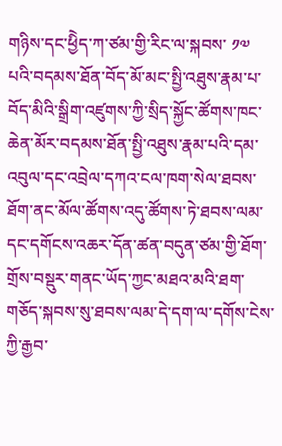གཉིས་དང་ཕྱིེད་ཀ་ཙམ་གྱི་རིང་ལ་སྐབས་ ༡༧ པའི་བདམས་ཐོན་བོད་མོ་མང་སྤྱི་འཐུས་རྣམ་པ་བོད་མིའི་སྒྲིག་འཛུགས་ཀྱི་སྲིད་སྐྱོང་ཚོགས་ཁང་ཆེན་མོར་བདམས་ཐོན་སྤྱི་འཐུས་རྣམ་པའི་དམ་འབུལ་དང་འབྲེལ་དཀའ་ངལ་ཁག་སེལ་ཐབས་ཐོག་ནང་མོལ་ཚོགས་འདུ་ཚོགས་ཏེ་ཐབས་ལམ་དང་དགོངས་འཆར་དོན་ཚན་བདུན་ཙམ་གྱི་ཐོག་གྲོས་བསྡུར་གནང་ཡོད་ཀྱང་མཐའ་མའི་ཐག་གཅོད་སྐབས་སུ་ཐབས་ལམ་དེ་དག་ལ་དགོས་ངེས་ཀྱི་རྒྱབ་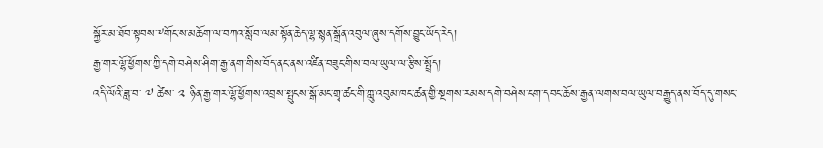སྐྱོར་མ་ཐོབ་སྟབས་༸གོང་ས་མཆོག་ལ་བཀའ་སློབ་ལམ་སྟོན་ཆེད་ལྷ་སྙན་སྒྲོན་འབུལ་ཞུས་དགོས་བྱུང་ཡོད་རེད།
རྒྱ་གར་ལྷོ་ཕྱོགས་ཀྱི་དགེ་བཤེས་ཤིག་རྒྱ་ནག་གིས་བོད་ནང་ནས་འཛིན་བཟུང་གིས་བལ་ཡུལ་ལ་རྩིས་སྤྲོད།
འདི་ལོའི་ཟླ་བ་ ༧ ཚེས་ ༢ ཉིན་རྒྱ་གར་ལྷོ་ཕྱོགས་འབྲས་སྤུངས་སྒོ་མང་གྲྭ་ཚང་གི་ཀླུ་འབུམ་ཁང་ཚན་གྱི་སྔགས་རམས་དགེ་བཤེས་ངག་དབང་ཆོས་རྒྱན་ལགས་བལ་ཡུལ་བརྒྱུད་ནས་བོད་དུ་གསང་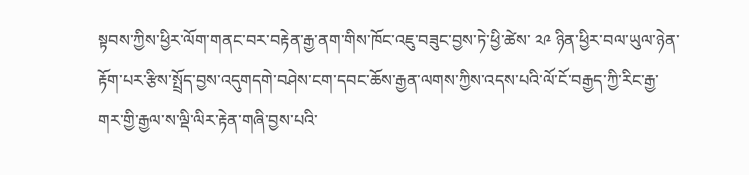སྟབས་ཀྱིས་ཕྱིར་ལོག་གནང་བར་བརྟེན་རྒྱ་ནག་གིས་ཁོང་འཇུ་བཟུང་བྱས་ཏེ་ཕྱི་ཚེས་ ༢༩ ཉིན་ཕྱིར་བལ་ཡུལ་ཉེན་རྟོག་པར་རྩིས་སྤྲོད་བྱས་འདུགདགེ་བཤེས་ངག་དབང་ཆོས་རྒྱན་ལགས་ཀྱིས་འདས་པའི་ལོ་ངོ་བརྒྱད་ཀྱི་རིང་རྒྱ་གར་གྱི་རྒྱལ་ས་ལྡི་ལིར་རྟེན་གཞི་བྱས་པའི་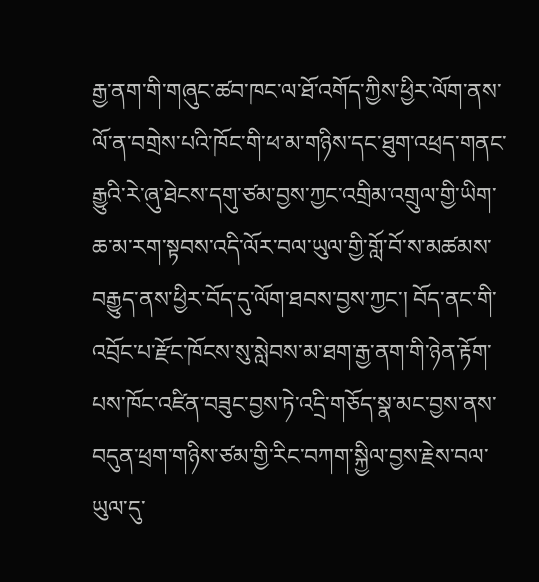རྒྱ་ནག་གི་གཞུང་ཚབ་ཁང་ལ་ཐོ་འགོད་ཀྱིས་ཕྱིར་ལོག་ནས་ལོ་ན་བགྲེས་པའི་ཁོང་གི་ཕ་མ་གཉིས་དང་ཐུག་འཕྲད་གནང་རྒྱུའི་རེ་ཞུ་ཐེངས་དགུ་ཙམ་བྱས་ཀྱང་འགྲིམ་འགྲུལ་གྱི་ཡིག་ཆ་མ་རག་སྟབས་འདི་ལོར་བལ་ཡུལ་གྱི་གློ་བོ་ས་མཚམས་བརྒྱུད་ནས་ཕྱིར་བོད་དུ་ལོག་ཐབས་བྱས་ཀྱང་། བོད་ནང་གི་འབྲོང་པ་རྫོང་ཁོངས་སུ་སླེབས་མ་ཐག་རྒྱ་ནག་གི་ཉེན་རྟོག་པས་ཁོང་འཛིན་བཟུང་བྱས་ཏེ་འདྲི་གཅོད་སྣ་མང་བྱས་ནས་བདུན་ཕྲག་གཉིས་ཙམ་གྱི་རིང་བཀག་སྐྱིལ་བྱས་རྗེས་བལ་ཡུལ་དུ་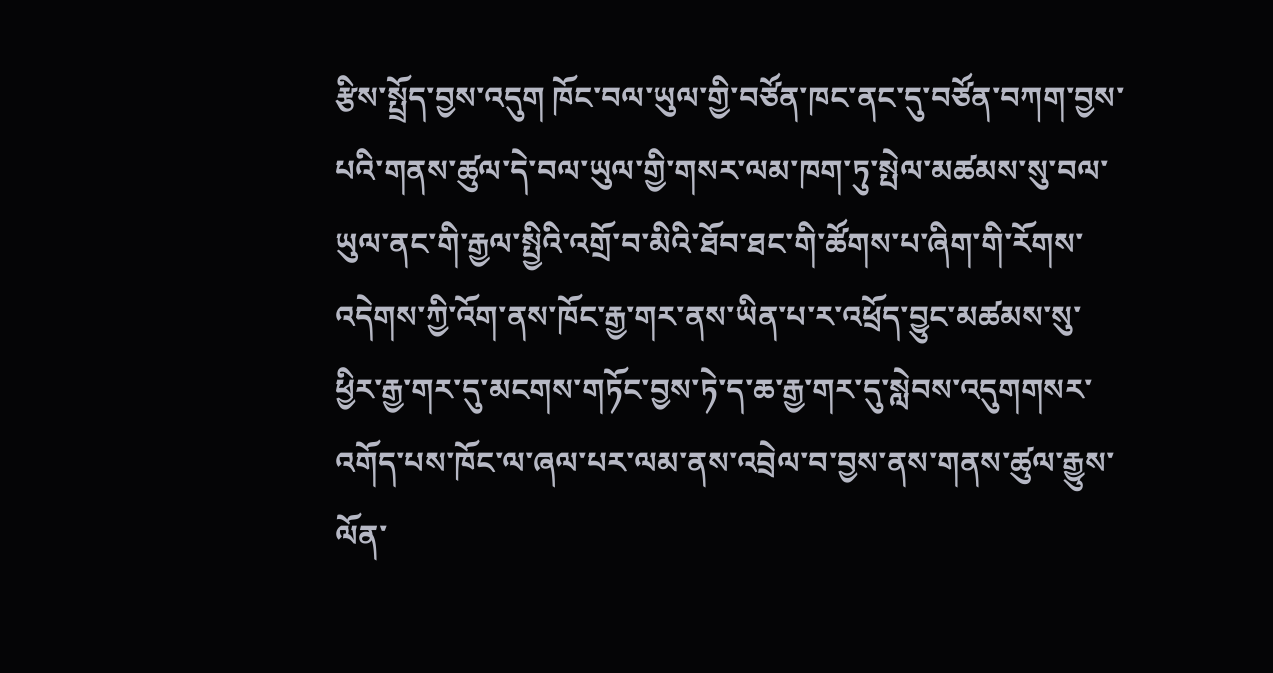རྩིས་སྤྲོད་བྱས་འདུག ཁོང་བལ་ཡུལ་གྱི་བཙོན་ཁང་ནང་དུ་བཙོན་བཀག་བྱས་པའི་གནས་ཚུལ་དེ་བལ་ཡུལ་གྱི་གསར་ལམ་ཁག་ཏུ་སྤེལ་མཚམས་སུ་བལ་ཡུལ་ནང་གི་རྒྱལ་སྤྱིའི་འགྲོ་བ་མིའི་ཐོབ་ཐང་གི་ཚོགས་པ་ཞིག་གི་རོགས་འདེགས་ཀྱི་འོག་ནས་ཁོང་རྒྱ་གར་ནས་ཡིན་པ་ར་འཕྲོད་བྱུང་མཚམས་སུ་ཕྱིར་རྒྱ་གར་དུ་མངགས་གཏོང་བྱས་ཏེ་ད་ཆ་རྒྱ་གར་དུ་སླེབས་འདུགགསར་འགོད་པས་ཁོང་ལ་ཞལ་པར་ལམ་ནས་འབྲེལ་བ་བྱས་ནས་གནས་ཚུལ་རྒྱུས་ལོན་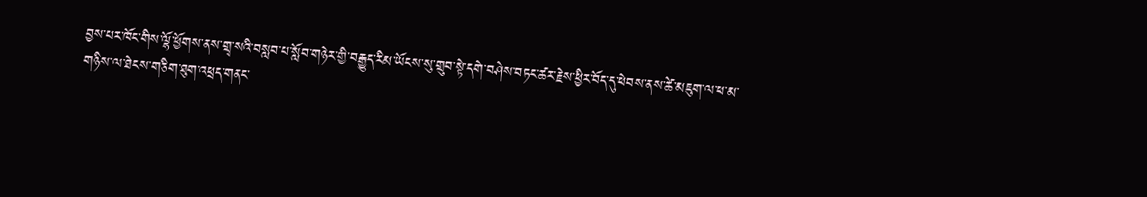བྱས་པར་ཁོང་གིས་ལྷོ་ཕྱོགས་ནས་གྲྭ་སའི་བསླབ་པ་སློབ་གཉེར་གྱི་བརྒྱུད་རིམ་ཡོངས་སུ་གྲུབ་སྟེ་དགེ་བཤེས་བཏང་ཚར་རྗེས་ཕྱིར་བོད་དུ་ཕེབས་ནས་ཚེ་མཇུག་ལ་ཕ་མ་གཉིས་ལ་ཐེངས་གཅིག་ཐུག་འཕྲད་གནང་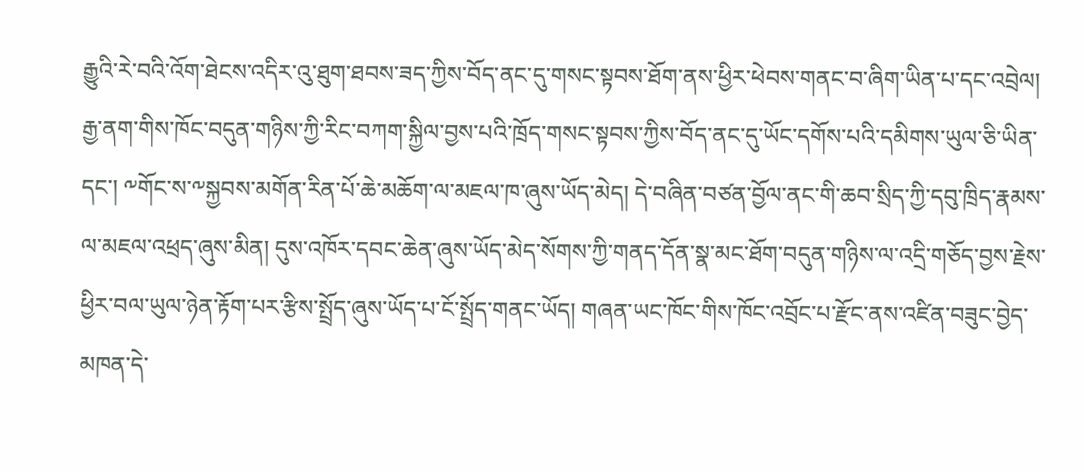རྒྱུའི་རེ་བའི་འོག་ཐེངས་འདིར་འུ་ཐུག་ཐབས་ཟད་ཀྱིས་བོད་ནང་དུ་གསང་སྟབས་ཐོག་ནས་ཕྱིར་ཕེབས་གནང་བ་ཞིག་ཡིན་པ་དང་འབྲེལ། རྒྱ་ནག་གིས་ཁོང་བདུན་གཉིས་ཀྱི་རིང་བཀག་སྐྱིལ་བྱས་པའི་ཁྲོད་གསང་སྟབས་ཀྱིས་བོད་ནང་དུ་ཡོང་དགོས་པའི་དམིགས་ཡུལ་ཅི་ཡིན་དང་། ༸གོང་ས་༸སྐྱབས་མགོན་རིན་པོ་ཆེ་མཆོག་ལ་མཇལ་ཁ་ཞུས་ཡོད་མེད། དེ་བཞིན་བཙན་བྱོལ་ནང་གི་ཆབ་སྲིད་ཀྱི་དབུ་ཁྲིད་རྣམས་ལ་མཇལ་འཕྲད་ཞུས་མིན། དུས་འཁོར་དབང་ཆེན་ཞུས་ཡོད་མེད་སོགས་ཀྱི་གནད་དོན་སྣ་མང་ཐོག་བདུན་གཉིས་ལ་འདྲི་གཅོད་བྱས་རྗེས་ཕྱིར་བལ་ཡུལ་ཉེན་རྟོག་པར་རྩིས་སྤྲོད་ཞུས་ཡོད་པ་ངོ་སྤྲོད་གནང་ཡོད། གཞན་ཡང་ཁོང་གིས་ཁོང་འབྲོང་པ་རྫོང་ནས་འཛིན་བཟུང་བྱེད་མཁན་དེ་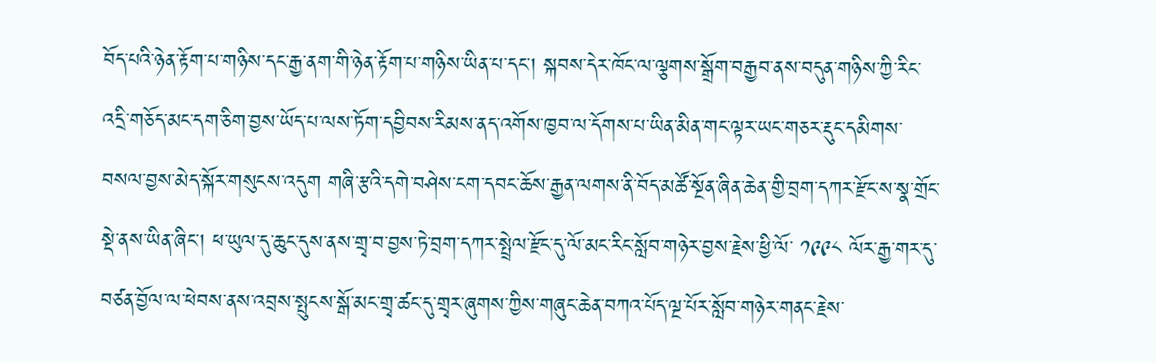བོད་པའི་ཉེན་རྟོག་པ་གཉིས་དང་རྒྱ་ནག་གི་ཉེན་རྟོག་པ་གཉིས་ཡིན་པ་དང་། སྐབས་དེར་ཁོང་ལ་ལྕགས་སྒྲོག་བརྒྱབ་ནས་བདུན་གཉིས་ཀྱི་རིང་འདྲི་གཅོད་མང་དག་ཅིག་བྱས་ཡོད་པ་ལས་ཏོག་དབྱིབས་རིམས་ནད་འགོས་ཁྱབ་ལ་དོགས་པ་ཡིན་མིན་གང་ལྟར་ཡང་གཅར་རྡུང་དམིགས་བསལ་བྱས་མེད་སྐོར་གསུངས་འདུག གཞི་རྩའི་དགེ་བཤེས་ངག་དབང་ཆོས་རྒྱན་ལགས་ནི་བོད་མཚོ་སྔོན་ཞིན་ཆེན་གྱི་བྲག་དཀར་རྫོང་ས་སྣ་གྲོང་སྡེ་ནས་ཡིན་ཞིང་། ཕ་ཡུལ་དུ་ཆུང་དུས་ནས་གྲྭ་བ་བྱས་ཏེ་བྲག་དཀར་སྤྲེལ་རྫོང་དུ་ལོ་མང་རིང་སློབ་གཉེར་བྱས་རྗེས་ཕྱི་ལོ་ ༡༩༩༨ ལོར་རྒྱ་གར་དུ་བཙན་བྱོལ་ལ་ཕེབས་ནས་འབྲས་སྤུངས་སྒོ་མང་གྲྭ་ཚང་དུ་གྲྭར་ཞུགས་ཀྱིས་གཞུང་ཆེན་བཀའ་པོད་ལྔ་པོར་སློབ་གཉེར་གནང་རྗེས་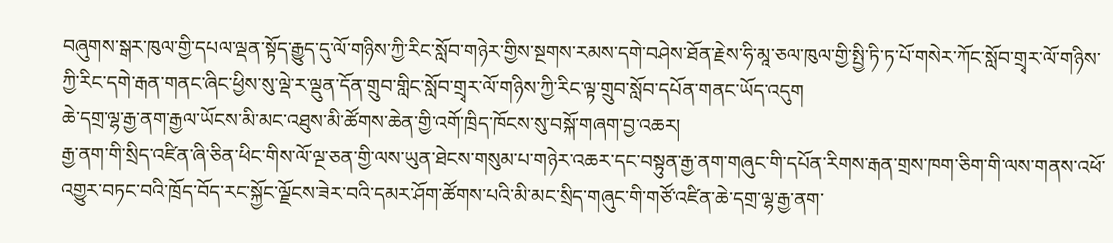བཞུགས་སྒར་ཁུལ་གྱི་དཔལ་ལྡན་སྟོད་རྒྱུད་དུ་ལོ་གཉིས་ཀྱི་རིང་སློབ་གཉེར་གྱིས་སྔགས་རམས་དགེ་བཤེས་ཐོན་རྗེས་ཧི་མཱ་ཅལ་ཁུལ་གྱི་སྤྱི་ཏི་ཏ་པོ་གསེར་ཀོང་སློབ་གྲྭར་ལོ་གཉིས་ཀྱི་རིང་དགེ་རྒན་གནང་ཞིང་ཕྱིས་སུ་ལྡེ་ར་ལྡུན་དོན་གྲུབ་གླིང་སློབ་གྲྭར་ལོ་གཉིས་ཀྱི་རིང་ལྟ་གྲུབ་སློབ་དཔོན་གནང་ཡོད་འདུག
ཆེ་དགྲ་ལྷ་རྒྱ་ནག་རྒྱལ་ཡོངས་མི་མང་འཐུས་མི་ཚོགས་ཆེན་གྱི་འགོ་ཁྲིད་ཁོངས་སུ་བསྐོ་གཞག་བྱ་འཆར།
རྒྱ་ནག་གི་སྲིད་འཛིན་ཞི་ཅིན་ཕིང་གིས་ལོ་ལྔ་ཅན་གྱི་ལས་ཡུན་ཐེངས་གསུམ་པ་གཉེར་འཆར་དང་བསྟུན་རྒྱ་ནག་གཞུང་གི་དཔོན་རིགས་རྒན་གྲས་ཁག་ཅིག་གི་ལས་གནས་འཕོ་འགྱུར་བཏང་བའི་ཁྲོད་བོད་རང་སྐྱོང་ལྗོངས་ཟེར་བའི་དམར་ཤོག་ཚོགས་པའི་མི་མང་སྲིད་གཞུང་གི་གཙོ་འཛིན་ཆེ་དགྲ་ལྷ་རྒྱ་ནག་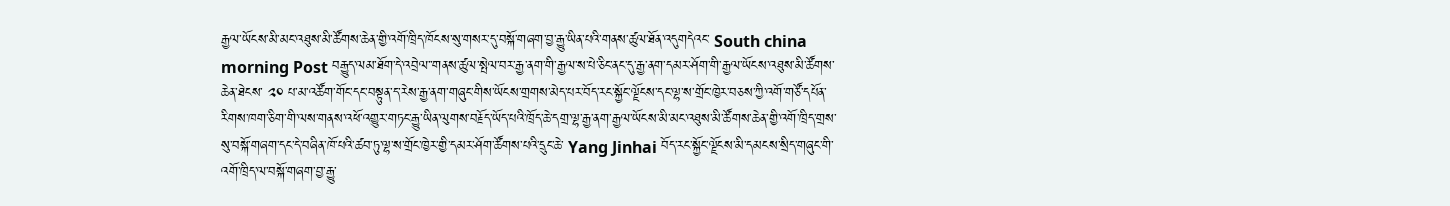རྒྱལ་ཡོངས་མི་མང་འཐུས་མི་ཚོགས་ཆེན་གྱི་འགོ་ཁྲིད་ཁོངས་སུ་གསར་དུ་བསྐོ་གཞག་བྱ་རྒྱུ་ཡིན་པའི་གནས་ཚུལ་ཐོན་འདུགདེའང་ South china morning Post བརྒྱུད་ལམ་ཐོག་དེ་འབྲེལ་་གནས་ཚུལ་སྤེལ་བར་རྒྱ་ནག་གི་རྒྱལ་ས་པེ་ཅིང་ནང་དུ་རྒྱ་ནག་དམར་ཤོག་གི་རྒྱལ་ཡོངས་འཐུས་མི་ཚོགས་ཆེན་ཐེངས་ ༢༠ པ་མ་འཚོག་གོང་དང་བསྟུན་ད་རེས་རྒྱ་ནག་གཞུང་གིས་ཡོངས་གྲགས་མེད་པར་བོད་རང་སྐྱོང་ལྗོངས་དང་ལྷ་ས་གྲོང་ཁྱེར་བཅས་ཀྱི་འགོ་གཙོ་དཔོན་རིགས་ཁག་ཅིག་གི་ལས་གནས་འཕོ་འགྱུར་གཏང་རྒྱུ་ཡིན་ལུགས་བརྗོད་ཡོད་པའི་ཁྲོད་ཆེ་དགྲ་ལྷ་རྒྱ་ནག་རྒྱལ་ཡོངས་མི་མང་འཐུས་མི་ཚོགས་ཆེན་གྱི་འགོ་ཁྲིད་གྲས་སུ་བསྐོ་གཞག་དང་དེ་བཞིན་ཁོ་པའི་ཚབ་ཏུ་ལྷ་ས་གྲོང་ཁྱེར་གྱི་དམར་ཤོག་ཚོགས་པའི་དྲུང་ཆེ་ Yang Jinhai བོད་རང་སྐྱོང་ལྗོངས་མི་དམངས་སྲིད་གཞུང་གི་འགོ་ཁྲིད་ལ་བསྐོ་གཞག་བྱ་རྒྱུ་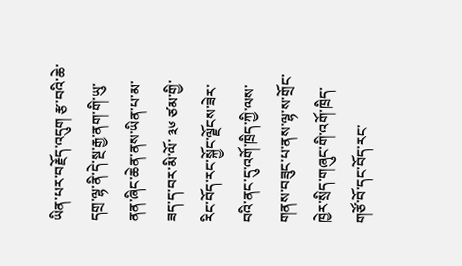ཡིན་པར་བརྗོད་འདུག རྩ་བའི་ཆེ་དགྲ་ལྷ་ནི་དེ་སྔ་རྒྱ་ནག་གི་ཡུ་ནན་ཞིང་ཆེན་ནས་ཡིན་པ་མ་ཟད་ད་བར་མི་ལོ་ ༣༦ ཙམ་གྱི་རིང་བོད་རང་སྐྱོང་ལྗོངས་ཟེར་བའི་ནང་དུ་འགོ་ཁྲིད་ཀྱི་ལས་གནས་བཟུང་པ་ནས་ལྷ་ས་གྲོང་ཁྱེར་སྲིད་གཞུང་གི་འགོ་ཁྲིད་གཙོ་བོ་དང་བོད་རང་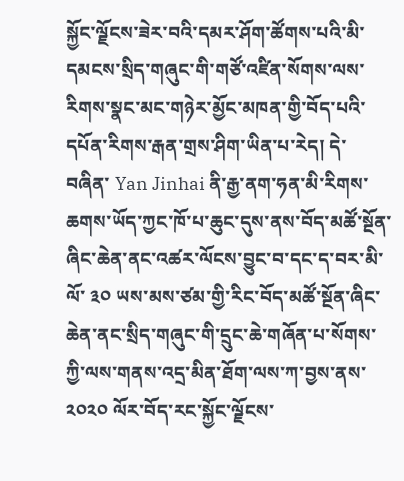སྐྱོང་ལྗོངས་ཟེར་བའི་དམར་ཤོག་ཚོགས་པའི་མི་དམངས་སྲིད་གཞུང་གི་གཙོ་འཛིན་སོགས་ལས་རིགས་སྣང་མང་གཉེར་མྱོང་མཁན་གྱི་བོད་པའི་དཔོན་རིགས་རྒན་གྲས་ཤིག་ཡིན་པ་རེད། དེ་བཞིན་ Yan Jinhai ནི་རྒྱ་ནག་ཧན་མི་རིགས་ཆགས་ཡོད་ཀྱང་ཁོ་པ་ཆུང་དུས་ནས་བོད་མཚོ་སྔོན་ཞིང་ཆེན་ནང་འཚར་ལོངས་བྱུང་བ་དང་ད་བར་མི་ལོ་ ༣༠ ཡས་མས་ཙམ་གྱི་རིང་བོད་མཚོ་སྔོན་ཞིང་ཆེན་ནང་སྲིད་གཞུང་གི་དྲུང་ཆེ་གཞོན་པ་སོགས་ཀྱི་ལས་གནས་འདྲ་མིན་ཐོག་ལས་ཀ་བྱས་ནས་ ༢༠༢༠ ལོར་བོད་རང་སྐྱོང་ལྗོངས་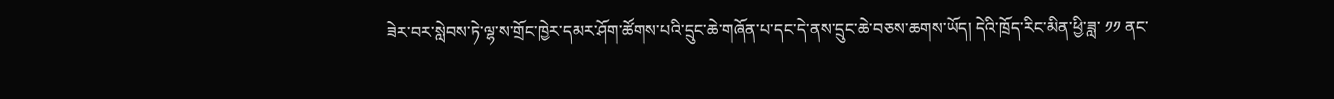ཟེར་བར་སླེབས་ཏེ་ལྷ་ས་གྲོང་ཁྱེར་དམར་ཤོག་ཚོགས་པའི་དྲུང་ཆེ་གཞོན་པ་དང་དེ་ནས་དྲུང་ཆེ་བཅས་ཆགས་ཡོད། དེའི་ཁྲོད་རིང་མིན་ཕྱི་ཟླ་ ༡༡ ནང་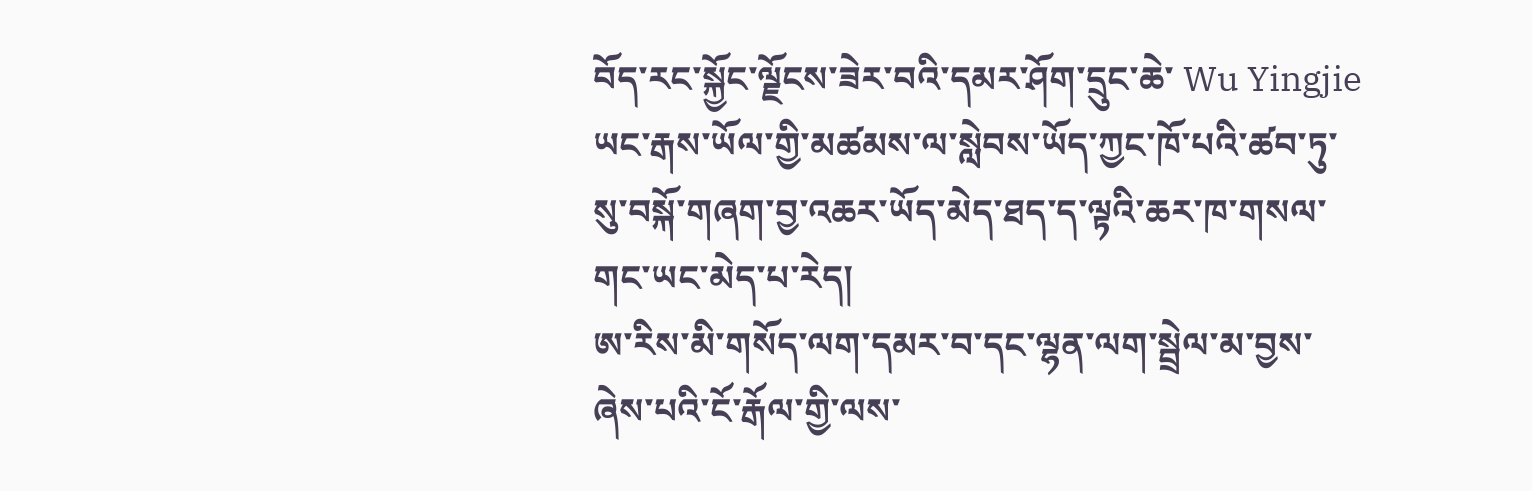བོད་རང་སྐྱོང་ལྗོངས་ཟེར་བའི་དམར་ཤོག་དྲུང་ཆེ་ Wu Yingjie  ཡང་རྒས་ཡོལ་གྱི་མཚམས་ལ་སླེབས་ཡོད་ཀྱང་ཁོ་པའི་ཚབ་ཏུ་སུ་བསྐོ་གཞག་བྱ་འཆར་ཡོད་མེད་ཐད་ད་ལྟའི་ཆར་ཁ་གསལ་གང་ཡང་མེད་པ་རེད།
ཨ་རིས་མི་གསོད་ལག་དམར་བ་དང་ལྷན་ལག་སྦྲེལ་མ་བྱས་ཞེས་པའི་ངོ་རྒོལ་གྱི་ལས་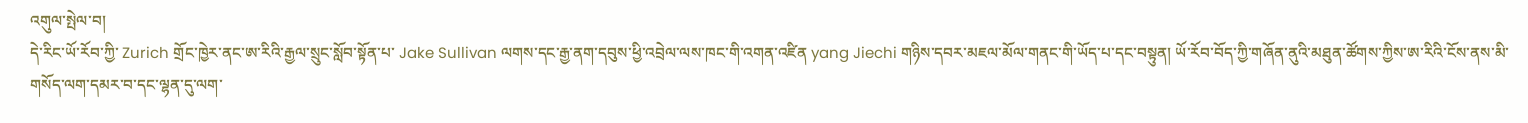འགུལ་སྤེལ་བ།
དེ་རིང་ཡོ་རོབ་ཀྱི་ Zurich གྲོང་ཁྱེར་ནང་ཨ་རིའི་རྒྱལ་སྲུང་སློབ་སྟོན་པ་ Jake Sullivan ལགས་དང་རྒྱ་ནག་དབུས་ཕྱི་འབྲེལ་ལས་ཁང་གི་འགན་འཛིན yang Jiechi གཉིས་དབར་མཇལ་མོལ་གནང་གི་ཡོད་པ་དང་བསྟུན། ཡོ་རོབ་བོད་ཀྱི་གཞོན་ནུའི་མཐུན་ཚོགས་ཀྱིས་ཨ་རིའི་ངོས་ནས་མི་གསོད་ལག་དམར་བ་དང་ལྷན་དུ་ལག་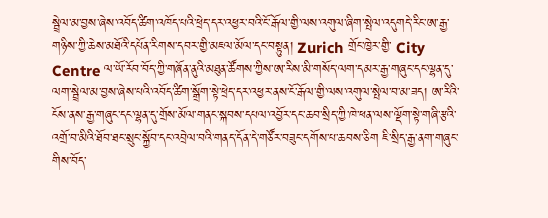སྦྲེལ་མ་བྱས་ཞེས་འབོད་ཚིག་འཁོད་པའི་ཕྲེད་དར་འཕྱར་བའི་ངོ་རྒོལ་གྱི་ལས་འགུལ་ཞིག་སྤེལ་འདུགདེ་རིང་ཨ་རྒྱ་གཉིས་ཀྱི་ཆེས་མཐོའི་དཔོན་རིགས་དབར་གྱི་མཇལ་མོལ་དང་བསྟུན། Zurich གྲོང་ཁྱེར་གྱི་ City Centre ལ་ཡོ་རོབ་བོད་ཀྱི་གཞོན་ནུའི་མཐུན་ཚོགས་ཀྱིས་ཨ་རིས་མི་གསོད་ལག་དམར་རྒྱ་གཞུང་དང་ལྷན་དུ་ལག་སྦྲེལ་མ་བྱས་ཞེས་པའི་འབོད་ཚིག་སྒྲོག་སྟེ་ཕྲེད་དར་འཕྱར་ནས་ངོ་རྒོལ་གྱི་ལས་འགུལ་སྤེལ་བ་མ་ཟད། ཨ་རིའི་ངོས་ནས་རྒྱ་གཞུང་དང་ལྷན་དུ་གྲོས་མོལ་གནང་སྐབས་དཔལ་འབྱོར་དང་ཆབ་སྲིད་ཀྱི་ཁེ་ཕན་ལས་ལྡོག་སྟེ་གཞི་རྩའི་འགྲོ་བ་མིའི་ཐོབ་ཐང་སྲུང་སྐྱོབ་དང་འབྲེལ་བའི་གནད་དོན་དེ་གཙོར་བཟུང་དགོས་པ་ཆབས་ཅིག ཇི་སྲིད་རྒྱ་ནག་གཞུང་གིས་བོད་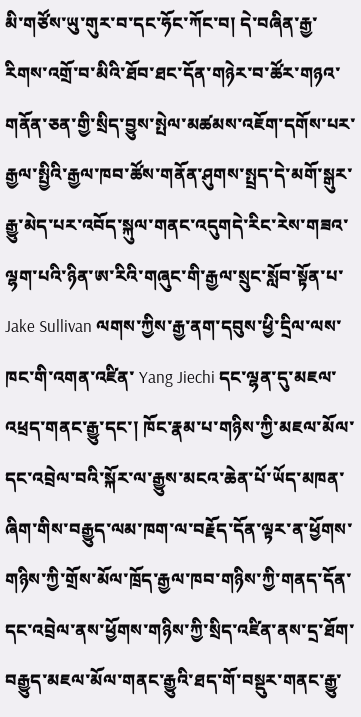མི་གཙོས་ཡུ་གུར་བ་དང་ཧོང་ཀོང་བ། དེ་བཞིན་རྒྱ་རིགས་འགྲོ་བ་མིའི་ཐོབ་ཐང་དོན་གཉེར་བ་ཚོར་གཉའ་གནོན་ཅན་གྱི་སྲིད་བྱུས་སྤེལ་མཚམས་འཇོག་དགོས་པར་རྒྱལ་སྤྱིའི་རྒྱལ་ཁབ་ཚོས་གནོན་ཤུགས་སྤྲད་དེ་མགོ་སྒུར་རྒྱུ་མེད་པར་འབོད་སྐུལ་གནང་འདུགདེ་རིང་རེས་གཟའ་ལྷག་པའི་ཉིན་ཨ་རིའི་གཞུང་གི་རྒྱལ་སྲུང་སློབ་སྟོན་པ་ Jake Sullivan ལགས་ཀྱིས་རྒྱ་ནག་དབུས་ཕྱི་དྲིལ་ལས་ཁང་གི་འགན་འཛིན་ Yang Jiechi དང་ལྷན་དུ་མཇལ་འཕྲད་གནང་རྒྱུ་དང་། ཁོང་རྣམ་པ་གཉིས་ཀྱི་མཇལ་མོལ་དང་འབྲེལ་བའི་སྐོར་ལ་རྒྱུས་མངའ་ཆེན་པོ་ཡོད་མཁན་ཞིག་གིས་བརྒྱུད་ལམ་ཁག་ལ་བརྗོད་དོན་ལྟར་ན་ཕྱོགས་གཉིས་ཀྱི་གྲོས་མོལ་ཁྲོད་རྒྱལ་ཁབ་གཉིས་ཀྱི་གནད་དོན་དང་འབྲེལ་ནས་ཕྱོགས་གཉིས་ཀྱི་སྲིད་འཛིན་ནས་དྲ་ཐོག་བརྒྱུད་མཇལ་མོལ་གནང་རྒྱུའི་ཐད་གོ་བསྡུར་གནང་རྒྱུ་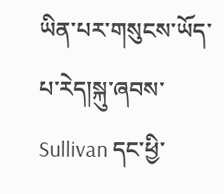ཡིན་པར་གསུངས་ཡོད་པ་རེད།སྐུ་ཞབས་ Sullivan དང་ཕྱི་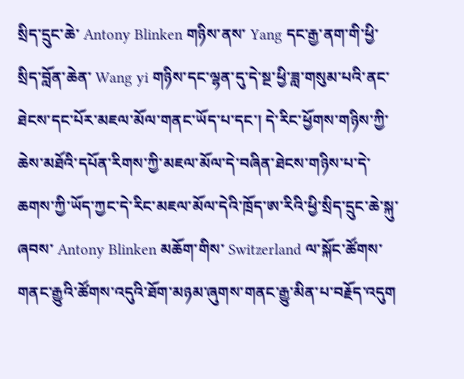སྲིད་དྲུང་ཆེ་ Antony Blinken གཉིས་ནས་ Yang དང་རྒྱ་ནག་གི་ཕྱི་སྲིད་བློན་ཆེན་ Wang yi གཉིས་དང་ལྷན་དུ་དེ་སྔ་ཕྱི་ཟླ་གསུམ་པའི་ནང་ཐེངས་དང་པོར་མཇལ་མོལ་གནང་ཡོད་པ་དང་། དེ་རིང་ཕྱོགས་གཉིས་ཀྱི་ཆེས་མཐོའི་དཔོན་རིགས་ཀྱི་མཇལ་མོལ་དེ་བཞིན་ཐེངས་གཉིས་པ་དེ་ཆགས་ཀྱི་ཡོད་ཀྱང་དེ་རིང་མཇལ་མོལ་དེའི་ཁྲོད་ཨ་རིའི་ཕྱི་སྲིད་དྲུང་ཆེ་སྐུ་ཞབས་ Antony Blinken མཆོག་གིས་ Switzerland ལ་སྐོང་ཚོགས་གནང་རྒྱུའི་ཚོགས་འདུའི་ཐོག་མཉམ་ཞུགས་གནང་རྒྱུ་མིན་པ་བརྗོད་འདུག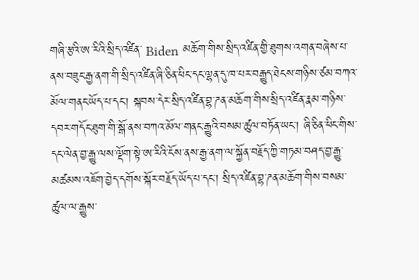གཞི་རྩའི་ཨ་རིའི་སྲིད་འཛིན་ Biden མཆོག་གིས་སྲིད་འཛིན་གྱི་ཐུགས་འགན་བཞེས་པ་ནས་བཟུང་རྒྱ་ནག་གི་སྲིད་འཛིན་ཞི་ཅིན་ཕིང་དང་ལྷན་དུ་ཁ་པར་བརྒྱུད་ཐེངས་གཉིས་ཙམ་བཀའ་མོལ་གནང་ཡོད་པ་དང་། སྐབས་དེར་སྲིད་འཛིན་བྷ་ཌན་མཆོག་གིས་སྲིད་འཛིན་རྣམ་གཉིས་དབར་གདོང་ཐུག་གི་སྒོ་ནས་བཀའ་མོལ་གནང་རྒྱུའི་བསམ་ཚུལ་བཏོན་ཡང་། ཞི་ཅིན་ཕིང་གིས་དང་ལེན་བྱ་རྒྱུ་ལས་ལྡོག་སྟེ་ཨ་རིའི་ངོས་ནས་རྒྱ་ནག་ལ་སྐྱོན་བརྗོད་ཀྱི་གཏམ་བཤད་བྱ་རྒྱུ་མཚམས་འཇོག་བྱེད་དགོས་སྐོར་བརྗོད་ཡོད་པ་དང་། སྲིད་འཛིན་བྷ་ཌན་མཆོག་གིས་བསམ་ཚུལ་ལ་རྒྱུས་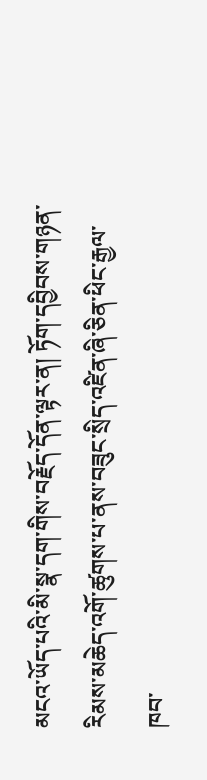མངའ་ཡོད་པའི་མི་སྣ་དག་གིས་བརྗོད་དོན་ལྟར་ན། ཏོག་དབྱིབས་གཉན་རིམས་མཆེད་འགོ་ཚུགས་པ་ནས་བཟུང་སྲིད་འཛིན་ཞི་ཅིན་ཕིང་རྒྱལ་ཁབ་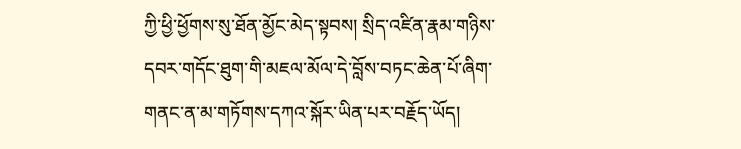ཀྱི་ཕྱི་ཕྱོགས་སུ་ཐོན་མྱོང་མེད་སྟབས། སྲིད་འཛིན་རྣམ་གཉིས་དབར་གདོང་ཐུག་གི་མཇལ་མོལ་དེ་བློས་བཏང་ཆེན་པོ་ཞིག་གནང་ན་མ་གཏོགས་དཀའ་སྐོར་ཡིན་པར་བརྗོད་ཡོད།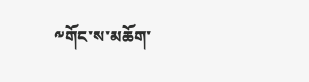༸གོང་ས་མཆོག་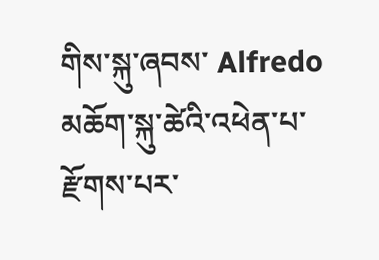གིས་སྐུ་ཞབས་ Alfredo མཆོག་སྐུ་ཚེའི་འཕེན་པ་རྫོགས་པར་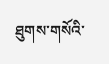ཐུགས་གསོའི་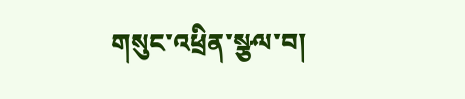གསུང་འཕྲིན་སྩལ་བ།